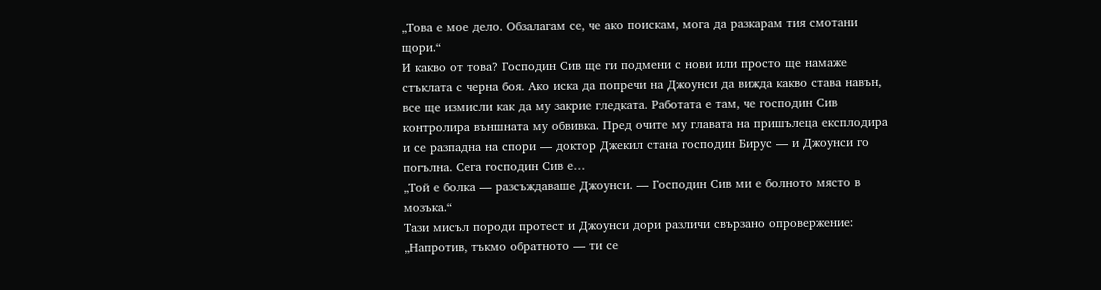„Това е мое дело. Обзалагам се, че ако поискам, мога да разкарам тия смотани щори.“
И какво от това? Господин Сив ще ги подмени с нови или просто ще намаже стъклата с черна боя. Ако иска да попречи на Джоунси да вижда какво става навън, все ще измисли как да му закрие гледката. Работата е там, че господин Сив контролира външната му обвивка. Пред очите му главата на пришълеца експлодира и се разпадна на спори — доктор Джекил стана господин Бирус — и Джоунси го погълна. Сега господин Сив е…
„Той е болка — разсъждаваше Джоунси. — Господин Сив ми е болното място в мозъка.“
Тази мисъл породи протест и Джоунси дори различи свързано опровержение: „Напротив, тъкмо обратното — ти се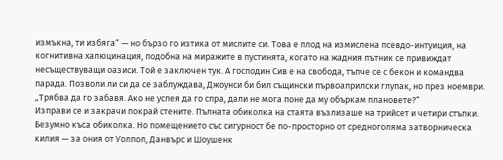измъкна, ти избяга“ — но бързо го изтика от мислите си. Това е плод на измислена псевдо-интуиция, на когнитивна халюцинация, подобна на миражите в пустинята, когато на жадния пътник се привиждат несъществуващи оазиси. Той е заключен тук. А господин Сив е на свобода, тъпче се с бекон и командва парада. Позволи ли си да се заблуждава, Джоунси би бил същински първоаприлски глупак, но през ноември.
„Трябва да го забавя. Ако не успея да го спра, дали не мога поне да му объркам плановете?“
Изправи се и закрачи покрай стените. Пълната обиколка на стаята възлизаше на трийсет и четири стъпки. Безумно къса обиколка. Но помещението със сигурност бе по-просторно от средноголяма затворническа килия — за ония от Уолпол, Данвърс и Шоушенк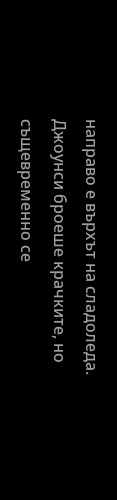направо е върхът на сладоледа. Джоунси броеше крачките, но същевременно се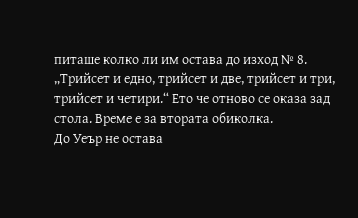питаше колко ли им остава до изход № 8.
„Трийсет и едно, трийсет и две, трийсет и три, трийсет и четири.“ Ето че отново се оказа зад стола. Време е за втората обиколка.
До Уеър не остава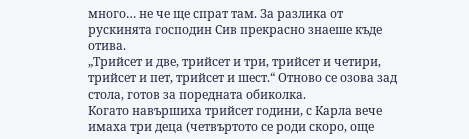много… не че ще спрат там. За разлика от рускинята господин Сив прекрасно знаеше къде отива.
„Трийсет и две, трийсет и три, трийсет и четири, трийсет и пет, трийсет и шест.“ Отново се озова зад стола, готов за поредната обиколка.
Когато навършиха трийсет години, с Карла вече имаха три деца (четвъртото се роди скоро, още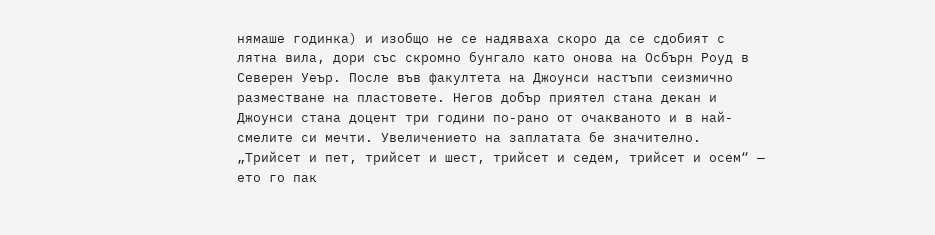нямаше годинка) и изобщо не се надяваха скоро да се сдобият с лятна вила, дори със скромно бунгало като онова на Осбърн Роуд в Северен Уеър. После във факултета на Джоунси настъпи сеизмично разместване на пластовете. Негов добър приятел стана декан и Джоунси стана доцент три години по-рано от очакваното и в най-смелите си мечти. Увеличението на заплатата бе значително.
„Трийсет и пет, трийсет и шест, трийсет и седем, трийсет и осем“ — ето го пак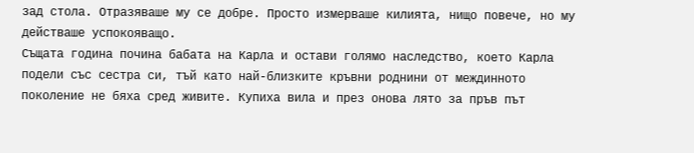зад стола. Отразяваше му се добре. Просто измерваше килията, нищо повече, но му действаше успокояващо.
Същата година почина бабата на Карла и остави голямо наследство, което Карла подели със сестра си, тъй като най-близките кръвни роднини от междинното поколение не бяха сред живите. Купиха вила и през онова лято за пръв път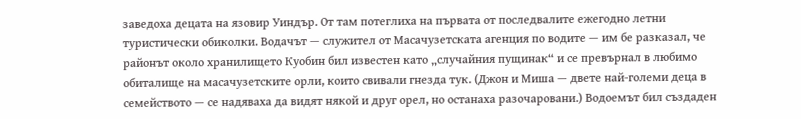заведоха децата на язовир Уиндър. От там потеглиха на първата от последвалите ежегодно летни туристически обиколки. Водачът — служител от Масачузетската агенция по водите — им бе разказал, че районът около хранилището Куобин бил известен като „случайния пущинак“ и се превърнал в любимо обиталище на масачузетските орли, които свивали гнезда тук. (Джон и Миша — двете най-големи деца в семейството — се надяваха да видят някой и друг орел, но останаха разочаровани.) Водоемът бил създаден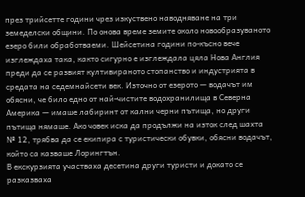през трийсетте години чрез изкуствено наводняване на три земеделски общини. По онова време земите около новообразуваното езеро били обработваеми. Шейсетина години по-късно вече изглеждаха така, както сигурно е изглеждала цяла Нова Англия преди да се развият култивираното стопанство и индустрията в средата на седемнайсети век. Източно от езерото — водачът им обясни, че било едно от най-чистите водохранилища в Северна Америка — имаше лабиринт от кални черни пътища, но други пътища нямаше. Ако човек иска да продължи на изток след шахта № 12, трябва да се екипира с туристически обувки, обясни водачът, който са казваше Лорингтън.
В екскурзията участваха десетина други туристи и докато се разказваха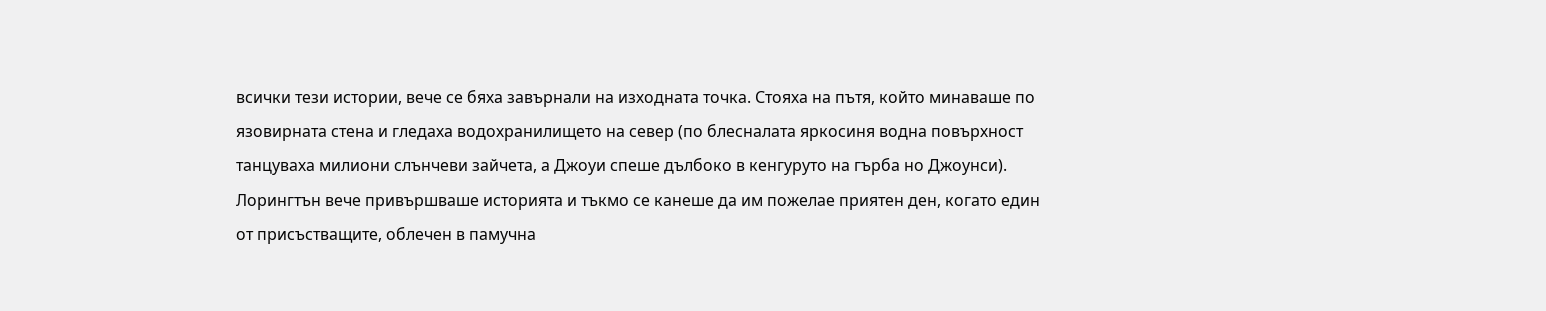всички тези истории, вече се бяха завърнали на изходната точка. Стояха на пътя, който минаваше по язовирната стена и гледаха водохранилището на север (по блесналата яркосиня водна повърхност танцуваха милиони слънчеви зайчета, а Джоуи спеше дълбоко в кенгуруто на гърба но Джоунси). Лорингтън вече привършваше историята и тъкмо се канеше да им пожелае приятен ден, когато един от присъстващите, облечен в памучна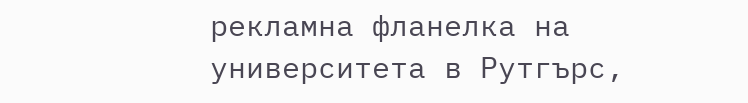рекламна фланелка на университета в Рутгърс,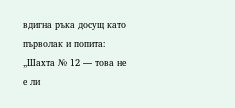вдигна ръка досущ като първолак и попита: „Шахта № 12 — това не е ли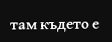там където е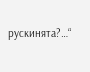рускинята?…“